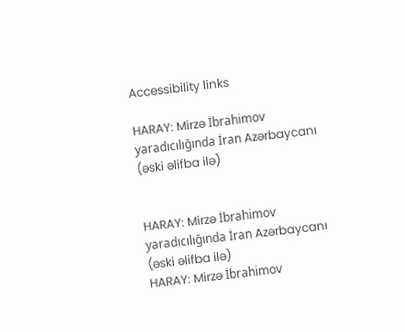Accessibility links

HARAY: Mirzə İbrahimov yaradıcılığında İran Azərbaycanı (əski əlifba ilə)


HARAY: Mirzə İbrahimov yaradıcılığında İran Azərbaycanı (əski əlifba ilə)
HARAY: Mirzə İbrahimov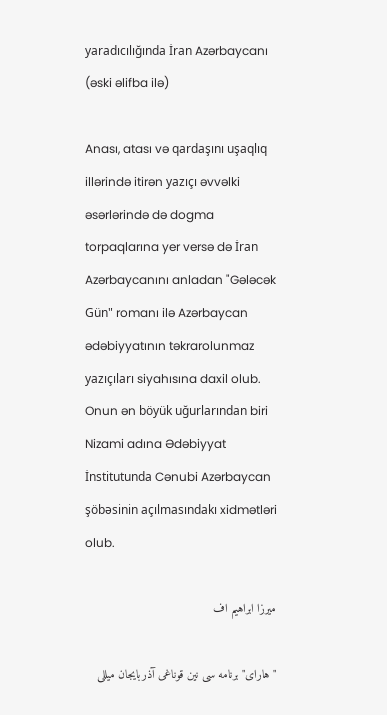yaradıcılığında İran Azərbaycanı (əski əlifba ilə)

Anası, atası və qardaşını uşaqlıq illərində itirən yazıçı əvvəlki əsərlərində də dogma torpaqlarına yer versə də İran Azərbaycanını anladan "Gələcək Gün" romanı ilə Azərbaycan ədəbiyyatının təkrarolunmaz yazıçıları siyahısına daxil olub. Onun ən böyük uğurlarından biri Nizami adına Ədəbiyyat İnstitutunda Cənubi Azərbaycan şöbəsinin açılmasındakı xidmətləri olub.

میرزا ابراهیم اف

"هارای" برنامه سی نین قوناغی آذربایجان میللی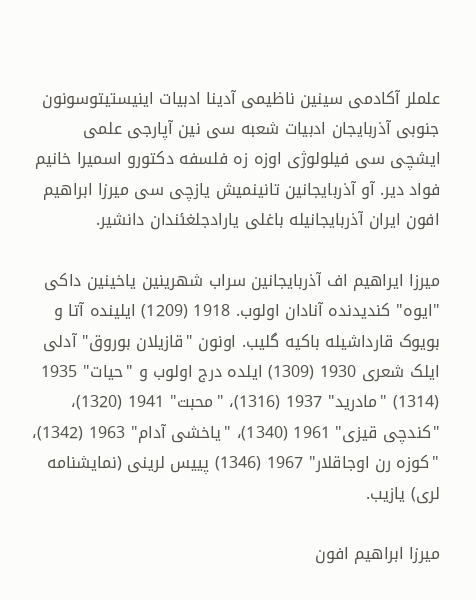علملر آکادمی سینین ناظیمی آدینا ادبیات اینیستیتوسونون جنوبی آذربایجان ادبیات شعبه سی نین آپارجی علمی ایشچی سی فیلولوژی اوزه زه فلسفه دکتورو اسمیرا خانیم فواد دیر. آو آذربایجانین تانینمیش یازچی سی میرزا ابراهیم افون ایران آذربایجانیله باغلی یارادجلغئندان دانشیر.

میرزا ایراهیم اف آذربایجانین سراب شهرینین یاخینین داکی "ایوه" کندیدنده آنادان اولوب. 1918 (1209) ایلینده آتا و بویوک قارداشیله باکیه گلیب. اونون "قازیلان بوروق" آدلی ایلک شعری 1930 (1309) ایلده درج اولوب و "حیات" 1935 (1314) "مادرید" 1937 (1316)، "محبت" 1941 (1320)، "کندچی قیزی" 1961 (1340)، "یاخشی آدام" 1963 (1342)، "کوزه رن اوجاقلار" 1967 (1346) پییس لرینی (نمایشنامه لری) یازیب.

میرزا ابراهیم افون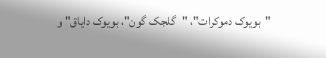"بویوک دموکرات"، "گلجک گون"، بویوک دایاق" و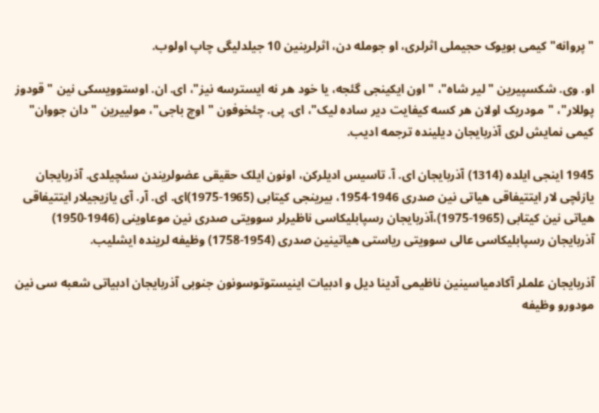"پروانه" کیمی بویوک حجیملی اثرلری، او جومله دن، اثرلرینین 10 جیلدلیگی چاپ اولوب.

او. وی. شکسپیرین "لیر شاه"، "اون ایکینجی گئجه، یا خود هر نه ایسترسه نیز"، ای. ان. اوستوویسکی نین "قودوز پوللار"، "مودریک اولان هر کسه کیفایت دیر ساده لیک"، ای. پی. چئخوفون "اوچ باجی"، مولییرین "دان جووان" کیمی نمایش لری آذربایجان دیلینده ترجمه ادیب.

1945 اینجی ایلده (1314) آذربایجان ای. آ. تاسیس ادیلرکن، اونون ایلک حقیقی عضولریندن سئچیلدی. آذربایجان یازئچی لار ایتتیفاقی هیاتی نین صدری 1946-1954، بیرینجی کیتابی (1965-1975)ای. ای. آر. آی یازیجیلار ایتتیفاقی هیاتی نین کیتابی (1965-1975)،آذربایجان رسپابلیکاسی ناظیرلر سوویتی صدری نین موعاوینی (1946-1950) آذربایجان رسپابلیکاسی عالی سوویتی ریاستی هیاتینین صدری (1954-1758) وظیفه لرینده ایشلیب.

آذربایجان علملر آکادمیاسینین ناظیمی آدینا دیل و ادبیات اینیستوتوسونون جنوبی آذربایجان ادبیاتی شعبه سی نین مودورو وظیفه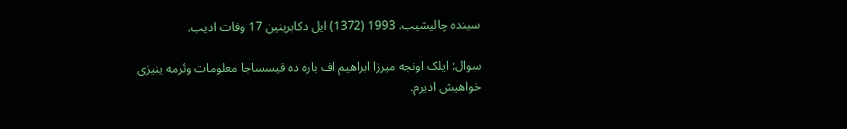سینده چالیشیب. 1993 (1372) ایل دکابرینین 17 وفات ادیب.

سوال: ایلک اونجه میرزا ابراهیم اف باره ده قیسساجا معلومات وئرمه ینیزی خواهیش ادیرم.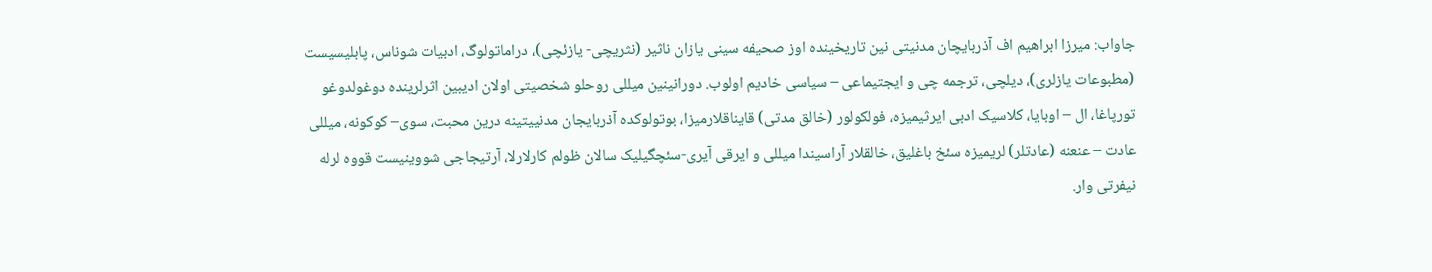جاواب: میرزا ابراهیم اف آذربایچان مدنیتی نین تاریخینده اوز صحیفه سینی یازان ناثیر (نثریچی- یازئچی)، دراماتولوگ، ادبیات شوناس، پابلیسیست (مطبوعات یازلری)، دیلچی، ترجمه چی و ایجتیماعی – سیاسی خادیم اولوب. دورانینین میللی روحلو شخصیتی اولان ادیبین اثرلرینده دوغولدوغو تورپاغا، ال – اوبایا، کلاسیک ادبی ایرثیمیزه، فولکولور (خالق مدتی) قایناقلارمیزا، بوتولوکده آذربایجان مدنییتینه درین محبت، سوی– کوکونه، میللی عادت – عنعنه (عادتلر) لریمیزه سئخ باغلیق، خالقلار آراسیندا میللی و ایرقی آیری-سئچگیلیک سالان ظولم کارلارلا، آرتیجاجی شووینیست قووه لرله نیفرتی وار.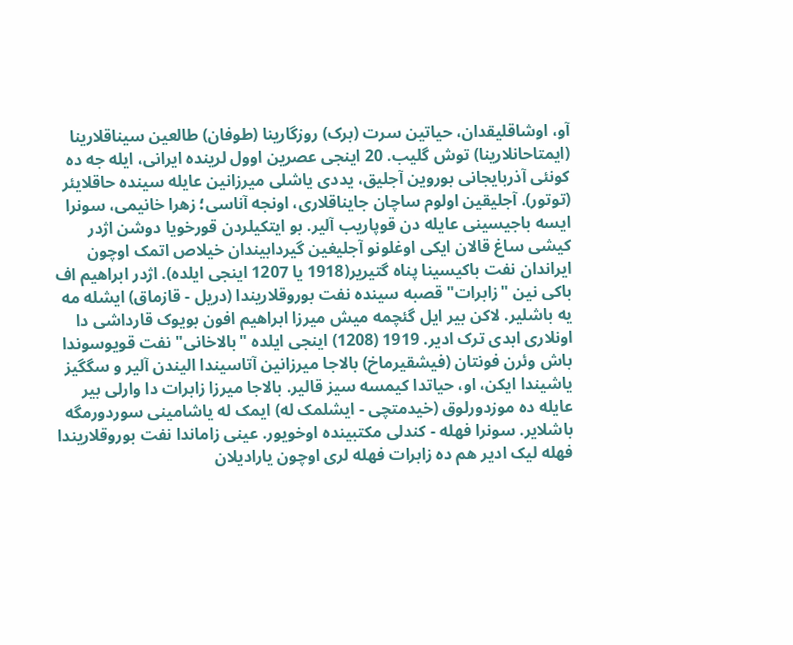آو، اوشاقلیقدان، حیاتین سرت (برک) روزگارینا (طوفان) طالعین سیناقلارینا (ایمتاحانلارینا) توش گلیب. 20 اینجی عصرین اوول لرینده ایرانی، ایله جه ده کونئی آذربایجانی بوروین آجلیق، یددی یاشلی میرزانین عایله سینده حاقلایئر (توتور). آجلیقین اولوم ساچان جایناقلاری، اونجه آناسی؛ زهرا خانیمی، سونرا ایسه باجیسینی عایله دن قوپاریب آلیر. بو ایتکیلردن قورخویا دوشن اژدر کیشی ساغ قالان ایکی اوغلونو آجلیغین گیردابیندان خیلاص اتمک اوچون ایراندان نفت باکیسینا پناه گتیریر(1918 یا 1207 اینجی ایلده). اژدر ابراهیم اف باکی نین "زابرات" قصبه سینده نفت بوروقلاریندا (دریل - قازماق) ایشله مه یه باشلیر. لاکن بیر ایل گئچمه میش میرزا ابراهیم افون بویوک قارداشی دا اونلاری ابدی ترک ادیر. 1919 (1208) اینجی ایلده "بالاخانی" نفت قویوسوندا باش وئرن فونتان (فیشقیرماخ) بالاجا میرزانین آتاسیندا الیندن آلیر و سگگیز یاشیندا ایکن، او، حیاتدا کیمسه سیز قالیر. بالاجا میرزا زابرات دا وارلی بیر عایله ده موزدورلوق (خیدمتچی - ایشلمک له) ایمک له یاشامینی سوردورمگه باشلایر. سونرا فهله - کندلی مکتبینده اوخویور. عینی زاماندا نفت بوروقلاریندا فهله لیک ادیر هم ده زابرات فهله لری اوچون یارادیلان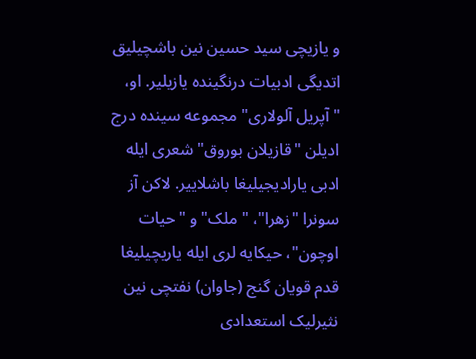و یازیچی سید حسین نین باشچیلیق اتدیگی ادبیات درنگینده یازیلیر. او، "آپریل آلولاری" مجموعه سینده درج ادیلن "قازیلان بوروق" شعری ایله ادبی یارادیجیلیغا باشلاییر. لاکن آز سونرا "زهرا"، " ملک" و "حیات اوچون"، حیکایه لری ایله یاریچیلیغا قدم قویان گنج (جاوان) نفتچی نین نثیرلیک استعدادی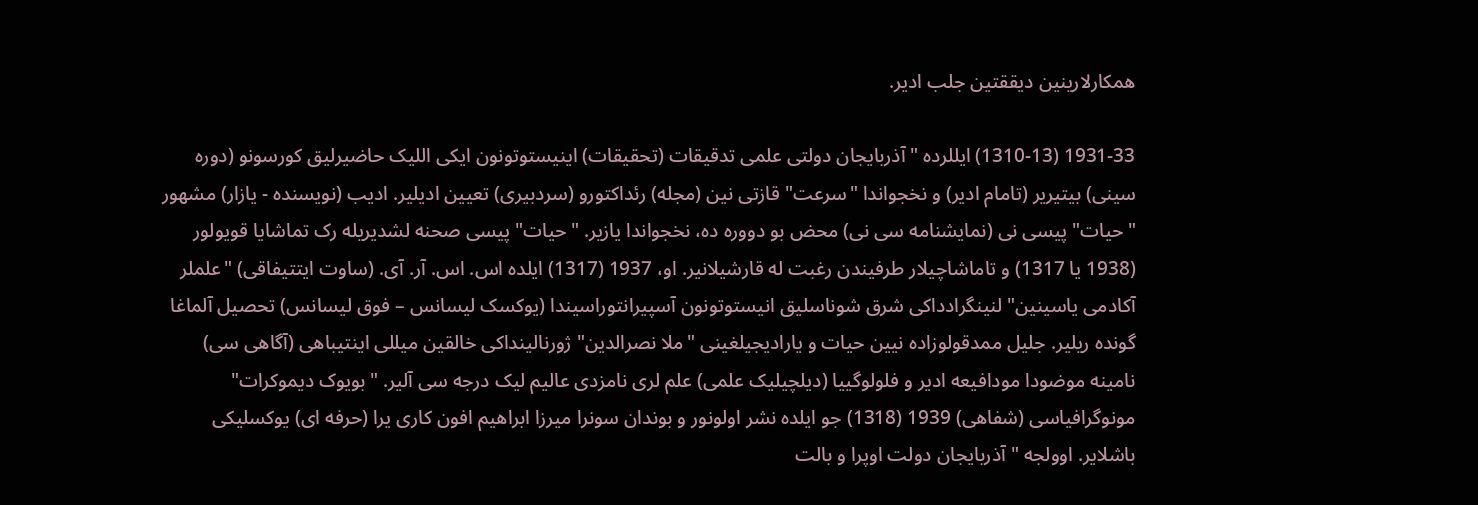همکارلارینین دیققتین جلب ادیر.

1931-33 (1310-13) ایللرده "آذربایجان دولتی علمی تدقیقات (تحقیقات) اینیستوتونون ایکی اللیک حاضیرلیق کورسونو (دوره سینی) بیتیریر (تامام ادیر) و نخجواندا "سرعت" قازتی نین (مجله) رئداکتورو (سردبیری) تعیین ادیلیر. ادیب (نویسنده - یازار) مشهور "حیات" پیسی نی (نمایشنامه سی نی) محض بو دووره ده، نخجواندا یازیر. "حیات" پیسی صحنه لشدیریله رک تماشایا قویولور (1938 یا 1317) و تاماشاچیلار طرفیندن رغبت له قارشیلانیر. او، 1937 (1317) ایلده اس. اس. آر. آی. (ساوت ایتتیفاقی) "علملر آکادمی یاسینین" لنینگرادداکی شرق شوناسلیق انیستوتونون آسپیرانتوراسیندا (یوکسک لیسانس – فوق لیسانس) تحصیل آلماغا گونده ریلیر. جلیل ممدقولوزاده نیین حیات و یارادیجیلغینی "ملا نصرالدین" ژورنالینداکی خالقین میللی اینتیباهی (آگاهی سی) نامینه موضودا مودافیعه ادیر و فلولوگییا (دیلچیلیک علمی) علم لری نامزدی عالیم لیک درجه سی آلیر. "بویوک دیموکرات" مونوگرافیاسی (شفاهی) 1939 (1318) جو ایلده نشر اولونور و بوندان سونرا میرزا ابراهیم افون کاری یرا (حرفه ای) یوکسلیکی باشلایر. اوولجه "آذربایجان دولت اوپرا و بالت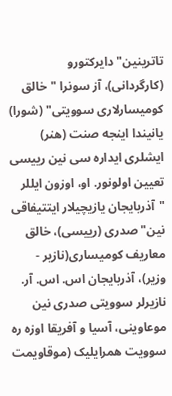تاترینین" دایرکتورو (کارگردانی)، آز سونرا "خالق کومیسارلاری سوویتی" (شورا) یانیندا اینجه صنت (هنر) ایشلری ایداره سی نین رییسی تعیین اولونور. او، اوزون ایللر "آذربایجان یازیچیلار ایتتیفاقی نین" صدری (رییسی)، خالق معاریف کومیساری(نازیر - وزیر)، آذربایجان اس. اس. آر. نازیرلر سوویتی صدری نین موعاوینی، آسیا و آفریقا اوزه ره سوویت همرایلیک (موقاویمت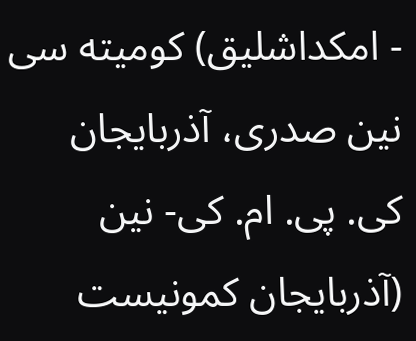- امکداشلیق) کومیته سی نین صدری، آذربایجان کی. پی. ام. کی- نین (آذربایجان کمونیست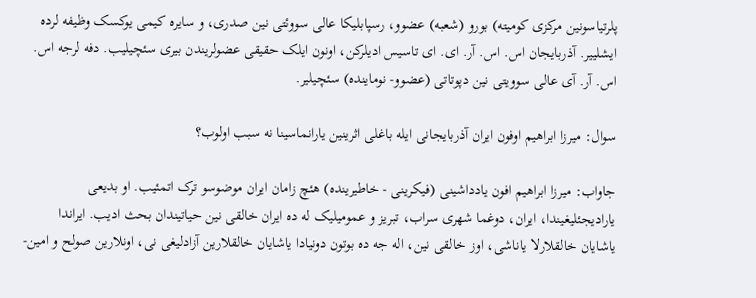پلرتیاسونین مرکزی کومیته) بورو (شعبه) عضوو، رسپابلیکا عالی سووئتی نین صدری، و سایره کیمی یوکسک وظیفه لرده ایشلییر. آذربایجان اس. اس. آر. ای. ای تاسیس ادیلرکن، اونون ایلک حقیقی عضولریندن بیری سئچیلیب. دفه لرجه اس. اس. آر. آی عالی سوویتی نین دپوتاتی (عضوو- نوماینده) سئچیلیر.

سوال: میرزا ابراهیم اوفون ایران آذربایجانی ایله باغلی اثرینین یارانماسینا نه سبب اولوب؟

جاواب: میرزا ابراهیم افون یادداشینی (فیکرینی - خاطیرینده) هئچ زامان ایران موضوسو ترک اتمئیب. او بدیعی یارادیجئلیغیندا، ایران، دوغما شهری سراب، تبریز و عمومیلیک له ده ایران خالقی نین حیاتیندان بحث ادیب. ایراندا یاشایان خالقلارلا یاناشی، اوز خالقی نین، اله جه ده بوتون دونیادا یاشایان خالقلارین آزادلیغی نی، اونلارین صولح و امین-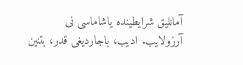آمانلیق شرایطینده یاشاماسی نی آرزولایب. ادیب، باجاردیغی قدر، بتنین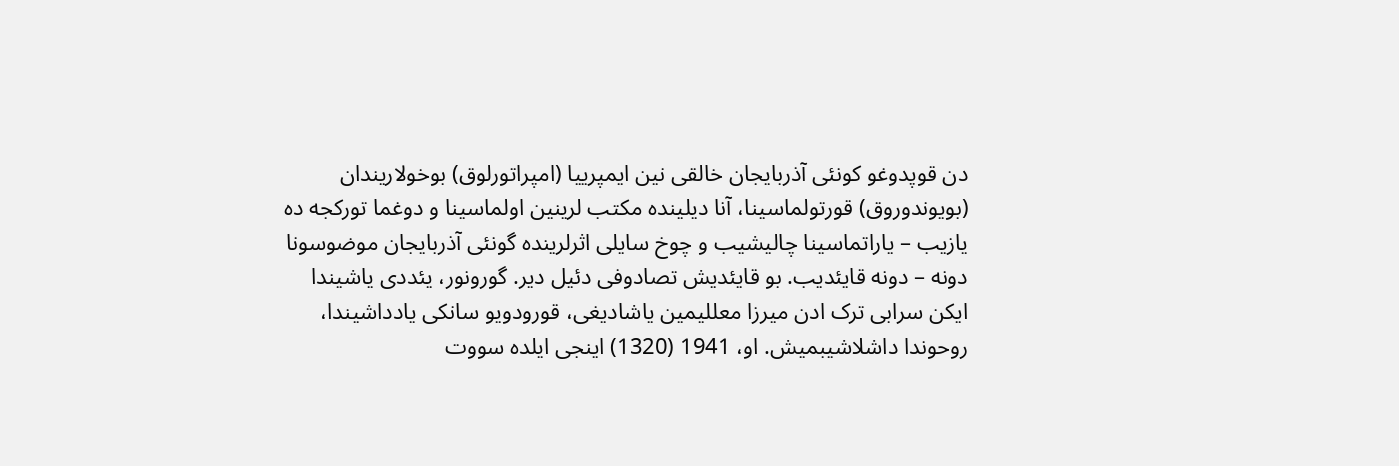دن قوپدوغو کونئی آذربایجان خالقی نین ایمپرییا (امپراتورلوق) بوخولاریندان (بویوندوروق) قورتولماسینا، آنا دیلینده مکتب لرینین اولماسینا و دوغما تورکجه ده یازیب – یاراتماسینا چالیشیب و چوخ سایلی اثرلرینده گونئی آذربایجان موضوسونا دونه – دونه قایئدیب. بو قایئدیش تصادوفی دئیل دیر. گورونور، یئددی یاشیندا ایکن سرابی ترک ادن میرزا معللیمین یاشادیغی، قورودویو سانکی یادداشیندا، روحوندا داشلاشیبمیش. او، 1941 (1320) اینجی ایلده سووت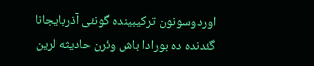اوردوسونون ترکیبینده گونئی آذربایجانا گئدنده ده بورادا باش وئرن حادیثه لرین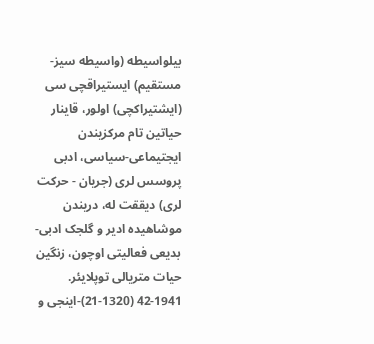بیلواسیطه (واسیطه سیز- مستقیم) ایستیراقچی سی (ایشتیراکچی) اولور، قاینار حیاتین تام مرکزیندن ایجتیماعی-سیاسی، ادبی پروسس لری (جریان - حرکت لری) دیققت له، دریندن موشاهیده ادیر و گلجک ادبی- بدیعی فعالیتی اوچون، زنگین حیات متریالی توپلایئر. 1941-42 (1320-21)-اینجی و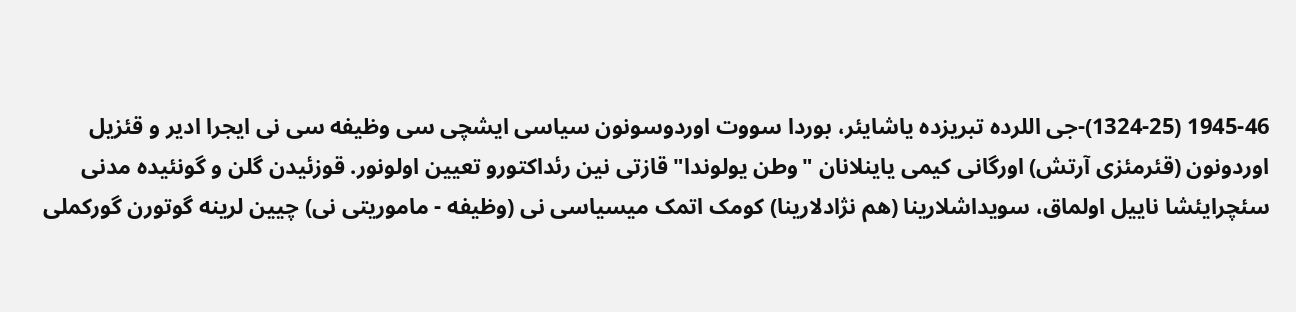1945-46 (1324-25)-جی اللرده تبریزده یاشایئر، بوردا سووت اوردوسونون سیاسی ایشچی سی وظیفه سی نی ایجرا ادیر و قئزیل اوردونون (قئرمئزی آرتش) اورگانی کیمی یاینلانان "وطن یولوندا" قازتی نین رئداکتورو تعیین اولونور. قوزئیدن گلن و گونئیده مدنی سئچرایئشا ناییل اولماق، سویداشلارینا (هم نژادلارینا) کومک اتمک میسیاسی نی (وظیفه - ماموریتی نی) چیین لرینه گوتورن گورکملی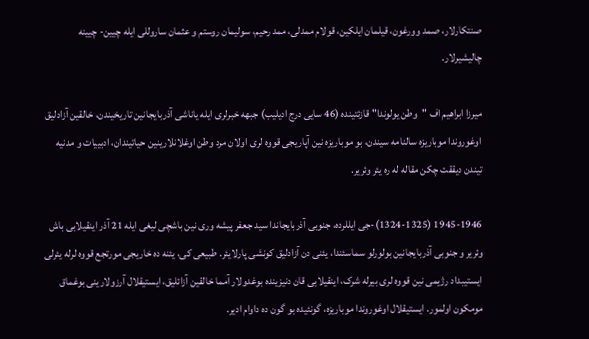صنتکارلار، صمد وورغون، قیلمان ایلکین، قولام ممدلی، ممد رحیم، سولیمان روستم و عثمان ساروللی ایله چیین- چیینه چالیشیرلار.

میرزا ابراهیم اف "وطن یولوندا" قازئتینده (46 سایی درج ادیلیب) جبهه خبرلری ایله یاناشی آذربایجانین تاریخیندن، خالقین آزادلیق اوغوروندا موباریزه سالنامه سیندن، بو موباریزه نین آپاریجی قووه لری اولان مرد وطن اوغلانلارینین حیاتیندان، ادبییات و مدنیه تیندن دیققت چکن مقاله له ره یئر وئریر.

1945-1946 (1324-1325)-جی ایللرده، جنوبی آذربایجاندا سید جعفر پیشه وری نین باشچی لیغی ایله 21 آذر اینقیلابی باش وئریر و جنوبی آذربایجانین بولورلو سماسئندا، یئنی دن آزادلیق کونشی پارلایئر. طبیعی کی، یئنه ده خاریجی مورتجع قووه لرله یئرلی ایستیبداد رژیمی نین قووه لری بیرله شرک، اینقیلابی قان دنیزینده بوغدولار آمما خالقین آزائلیق، ایستیقلال آرزولارینی بوغماق مومکون اولمور. ایستیقلال اوغوروندا موباریزه، گونئیده بو گون ده داوام ادیر.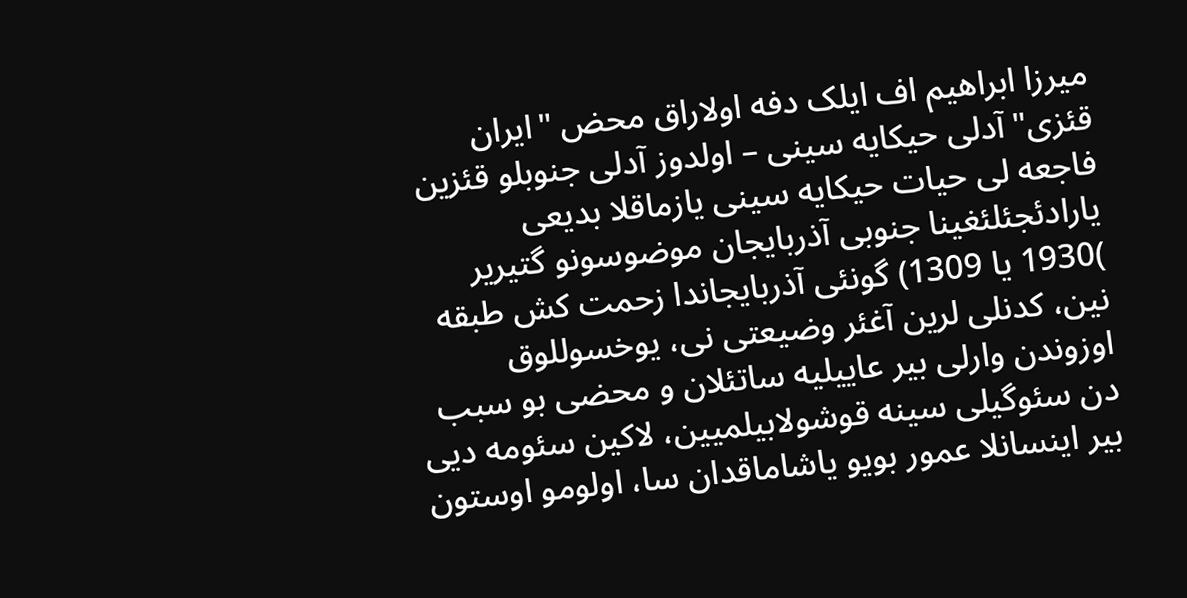میرزا ابراهیم اف ایلک دفه اولاراق محض "ایران قئزی" آدلی حیکایه سینی – اولدوز آدلی جنوبلو قئزین فاجعه لی حیات حیکایه سینی یازماقلا بدیعی یارادئجئلئغینا جنوبی آذربایجان موضوسونو گتیریر )1930 یا 1309) گونئی آذربایجاندا زحمت کش طبقه نین، کدنلی لرین آغئر وضیعتی نی، یوخسوللوق اوزوندن وارلی بیر عاییلیه ساتئلان و محضی بو سبب دن سئوگیلی سینه قوشولابیلمیین، لاکین سئومه دیی بیر اینسانلا عمور بویو یاشاماقدان سا، اولومو اوستون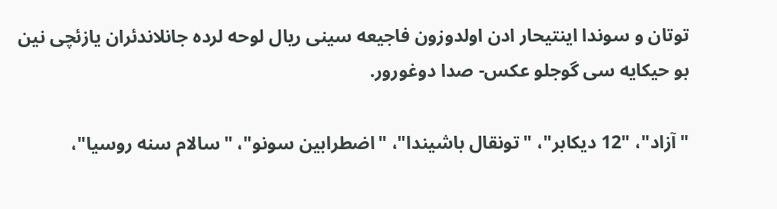توتان و سوندا اینتیحار ادن اولدوزون فاجیعه سینی ریال لوحه لرده جانلاندئران یازئچی نین بو حیکایه سی گوجلو عکس- صدا دوغورور.

"آزاد"، "12 دیکابر"، "تونقال باشیندا"، "اضطرابین سونو"، "سالام سنه روسیا"،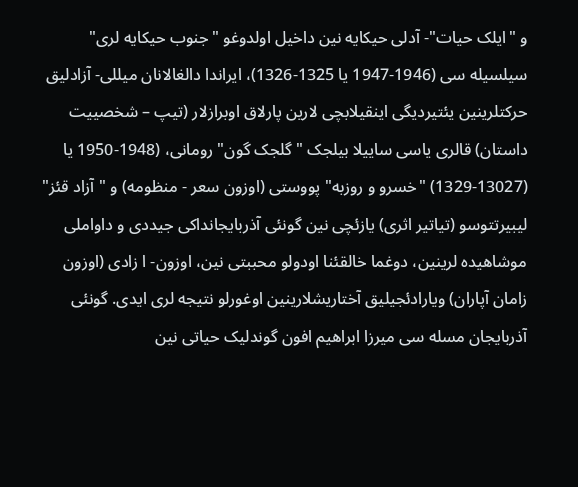و "ایلک حیات"- آدلی حیکایه نین داخیل اولدوغو "جنوب حیکایه لری" سیلسیله سی (1946-1947 یا 1325-1326)، ایراندا دالغالانان میللی- آزادلیق حرکتلرینین یئتیردیگی اینقیلابچی لارین پارلاق اوبرازلار (تیپ – شخصییت داستان) قالری یاسی ساییلا بیلجک "گلجک گون" رومانی، (1948-1950 یا (13027-1329) "خسرو و روزبه" پووستی (اوزون سعر - منظومه) و "آزاد قئز" لیبیرتتوسو (تیاتیر اثری) یازئچی نین گونئی آذربایجانداکی جیددی و داواملی موشاهیده لرینین، دوغما خالقئنا اودولو محببتی نین، اوزون- ا زادی (اوزون زامان آپاران) ویارادئجیلیق آختاریشلارینین اوغورلو نتیجه لری ایدی. گونئی آذربایجان مسله سی میرزا ابراهیم افون گوندلیک حیاتی نین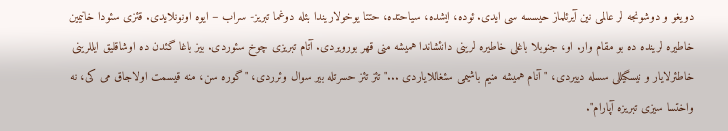دویغو و دوشونجه لر عالمی نین آیرئلماز حیسسه سی ایدی. ئوده، ایشده، سیاحتده، حتتا یوخولاریندا بئله دوغما تبریز- سراب – ایوه اونونلایدی. قئزی سئودا خانیمین خاطیره لرینده ده بو مقام وار. او، جنوبلا باغلی خاطیره لرینی دانئشاندا همیشه منی قهر بورویردی. آتام تبریزی چوخ سئوردی. بیز باغا گئدن ده اوشاقلیق ایللرینی خاطئرلایار و نیسگیللی سسله دییردی، "آنام همیشه منیم باشیمی سئغاللایاردی ..." تئز تئز حسرتله بیر سوال وئرردی، "گوره سن، منه قیسمت اولاجاق می کی، نه واختسا سیزی تبریزه آپارام".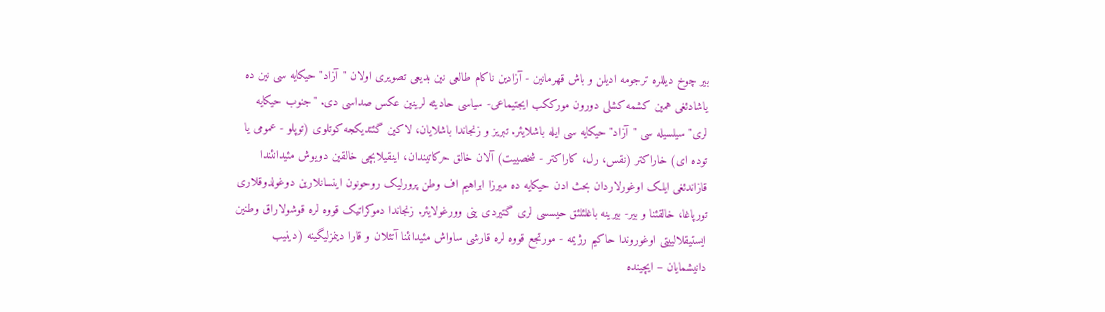بیر چوخ دیللره ترجومه ادیلن و باش قهرمانین - آزادین ناکام طالعی نین بدیعی تصویری اولان "آزاد" حیکایه سی نین ده یاشادئغی همین کشمه کشلی دورون مورککب ایجتیماعی- سیاسی حادیثه لرینین عکس صداسی دی. "جنوب حیکایه لری" سیلسیله سی "آزاد" حیکایه سی ایله باشلایئر. تبریز و زنجاندا باشلایان، لاکین گئتدیکجه کوتلوی (توپلو - عمومی یا توده ای) خاراکتر (نقس، رل، کاراکتر - شخصییت) آلان خالق حرکاتیندان، اینقیلابچی خالقین دویوش مئیدانئندا قازاندئغی ایلک اوغورلاردان بحث ادن حیکایه ده میرزا ابراهیم اف وطن پرورلیک روحونون اینسانلارین دوغولدوقلاری تورپاغا، خالقئنا و بیر- بیرینه باغلئلئق حیسسی لری گتیردی ینی وورغولایئر. زنجاندا دموکراتیک قووه لره قوشولاراق وطنین ایستیقلالییتی اوغوروندا حاکیم رژیمه - مورتجع قووه لره قارشی ساواش مئیدانئنا آتئلان و قارا دینمزلیگینه (دینیب دانیشمایان – ایچینده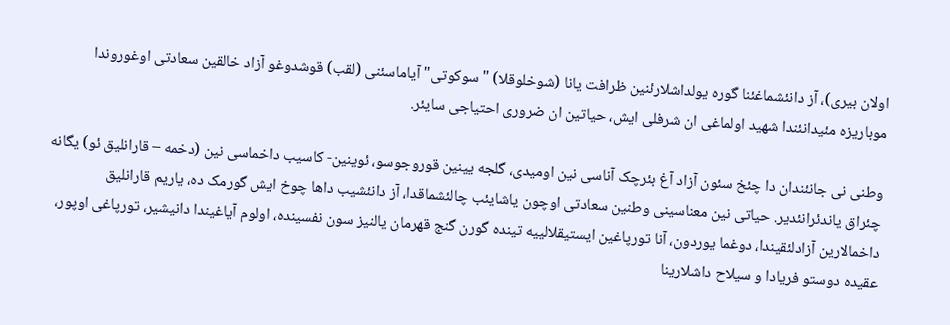اولان بیری)، آز دانئشماغئنا گوره یولداشلارئنین ظرافت یانا (شوخلوقلا) "سوکوتی" آیاماسئنی (لقب) قوشدوغو آزاد خالقین سعادتی اوغوروندا موباریزه مئیدانئندا شهید اولماغی ان شرفلی ایش، حیاتین ان ضروری احتیاجی سایئر.

وطنی نی جانئندان دا چئخ سئون آزاد آغ بئرچک آناسی نین اومیدی، گلجه یینین قوروجوسو، ئوینین- کاسیب داخماسی نین (دخمه – قارانلیق ئو) یگانه چئراق یاندئرانئدیر. حیاتی نین معناسینی وطنین سعادتی اوچون یاشایئب چالئشماقدا، آز دانئشیب داها چوخ ایش گورمک ده، یاریم قارانلیق داخمالارین آزادلئقیندا، دوغما یوردون، آنا تورپاغین ایستیقلالییه تینده گورن گنج قهرمان یالنیز سون نفسینده، اولوم آیاغیندا دانیشیر، تورپاغی اوپور، عقیده دوستو فریادا و سیلاح داشلارینا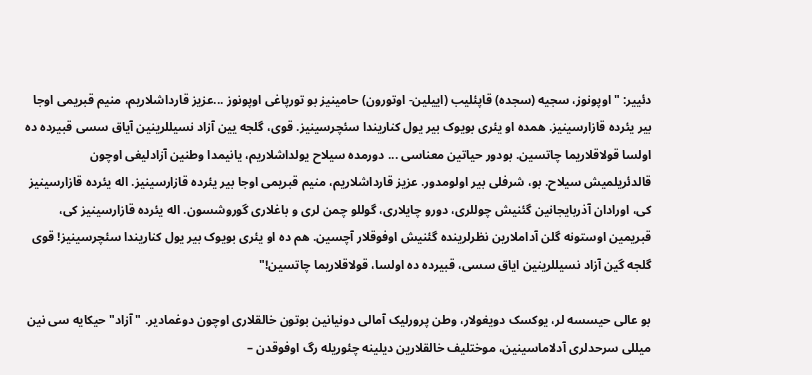دئییر: "اوپونوز، سجیه (سجده) قاپئلیب (اییلین- اوتورون) حامینیز بو تورپاغی اوپونوز ...عزیز قارداشلاریم، منیم قبریمی اوجا بیر یئرده قازارسینیز. همده او یئری بویوک بیر یول کناریندا سئچرسینیز. قوی، گلجه یین آزاد نسیللرینین آیاق سسی قبیرده ده اولسا قولاقلاریما چاتسین. بودور حیاتین معناسی ... دورمده سیلاح یولداشلاریم، یانیمدا وطنین آزادلیغی اوچون قالدئریلمیش سیلاح. بو، شرفلی بیر اولومدور. عزیز قارداشلاریم، منیم قبریمی اوجا بیر یئرده قازارسینیز. اله یئرده قازارسینیز کی، اورادان آذربایجانین گئنیش چوللری، دورو چایلاری، گوللو چمن لری و باغلاری گوروشسون. اله یئرده قازارسینیز کی، قبریمین اوستونه گلن آداملارین نظرلرینده گئنیش اوفوقلار آچسین. هم ده او یئری بویوک بیر یول کناریندا سئچرسینیز! قوی گلجه گین آزاد نسیللرینین ایاق سسی، قبیرده ده اولسا، قولاقلاریما چاتسین!"

بو عالی حیسسه لر، یوکسک دویغولار، وطن پرورلیک آمالی دونیانین بوتون خالقلاری اوچون دوغمادیر. "آزاد" حیکایه سی نین میللی سرحدلری آدلاماسینین، موختلیف خالقلارین دیلینه چئوریله رگ اوفوقدن –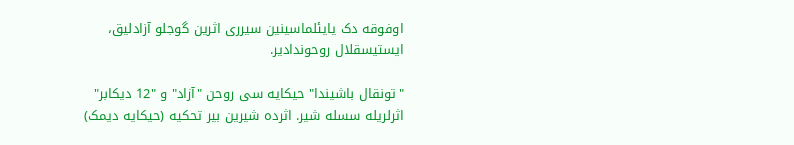اوفوقه دک یایئلماسینین سیرری اثرین گوجلو آزادلیق، ایستیسقلال روحوندادیر.

"تونقال باشیندا" حیکایه سی روحن "آزاد" و "12 دیکابر" اثرلریله سسله شیر. اثرده شیرین بیر تحکیه (حیکایه دیمک)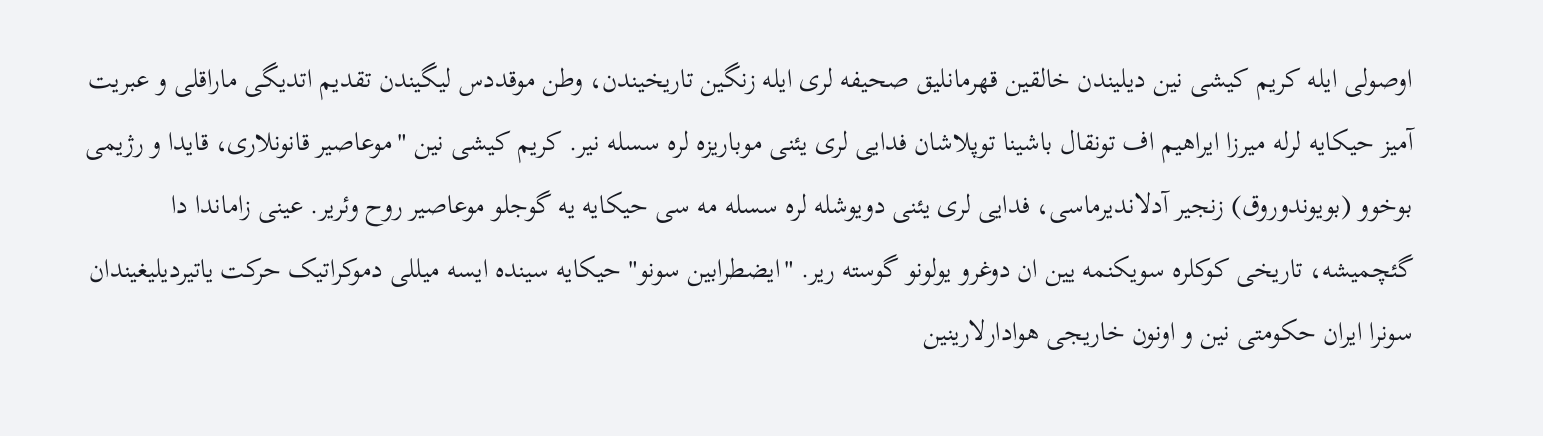اوصولی ایله کریم کیشی نین دیلیندن خالقین قهرمانلیق صحیفه لری ایله زنگین تاریخیندن، وطن موقددس لیگیندن تقدیم اتدیگی ماراقلی و عبریت آمیز حیکایه لرله میرزا ایراهیم اف تونقال باشینا توپلاشان فدایی لری یئنی موباریزه لره سسله نیر. کریم کیشی نین "موعاصیر قانونلاری، قایدا و رژیمی بوخوو (بویوندوروق) زنجیر آدلاندیرماسی، فدایی لری یئنی دویوشله لره سسله مه سی حیکایه یه گوجلو موعاصیر روح وئریر. عینی زاماندا دا گئچمیشه، تاریخی کوکلره سویکنمه یین ان دوغرو یولونو گوسته ریر. "ایضطرابین سونو" حیکایه سینده ایسه میللی دموکراتیک حرکت یاتیردیلیغیندان سونرا ایران حکومتی نین و اونون خاریجی هوادارلارینین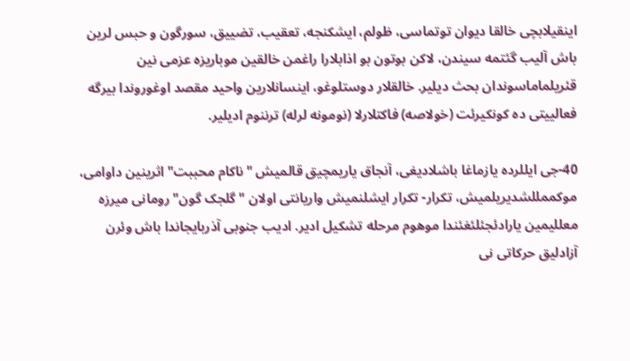اینقیلابچی خالقا دیوان توتماسی، ظولم، ایشکنجه، تعقیب، تضییق، سورگون و حبس لرین باش آلیب گئتمه سیندن، لاکن بوتون بو اذابلارا راغمن خالقین موباریزه عزمی نین قئریلماماسوندان بحث دیلیر. خالقلار دوستلوغو، اینسانلارین واحید مقصد اوغوروندا بیرگه فعالییتی ده کونکیرئت (خولاصه) فاکتلارلا (نومونه لرله) ترننوم ادیلیر.

40-جی ایللرده یازماغا باشلادیغی، آنجاق یاریمچیق قالمیش "ناکام محببت" اثرینین داوامی، موکممللشدیریلمیش، تکرار- تکرار ایشلنمیش واریانتی اولان "گلجک گون" رومانی میرزه معللیمین یارادئجئلئغئندا موهوم مرحله تشکیل ادیر. ادیب جنوبی آذربایجاندا باش وئرن آزادلیق حرکاتی نی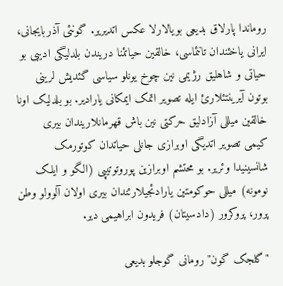روماندا پارلاق بدیعی بویالارلا عکس اتدیریر. گونئی آذربایجانی، ایرانی یاخئندان تانئماسی، خالقین حیاتئنا دریندن بلدلیگی ادیبی بو حیاتی و شاهلیق رژیمی نین چوخ یونلو سیاسی گئدیش لرینی بوتون آیرینتئلارئ ایله تصویر اتمک ایمکانی یارادیر. بو بلدلیک اونا خالقین میللی آزادلیق حرکتی نین باش قهرمانلاریندان بیری کیمی تصویر اتدیگی اوبرازی جانلی حیاتدان کوتورمک شانسینیدا وئریر. بو محتشم اوبرازین پوروتوتیپی (الگو و ایلک نومونه) میللی حوکومتین یارادئجیلارئندان بیری اولان آلوولو وطن پرور، پروکرور (دادسیتان) فریدون ابراهیمی دیر.

"گلجک گون" رومانی گوجلو بدیعی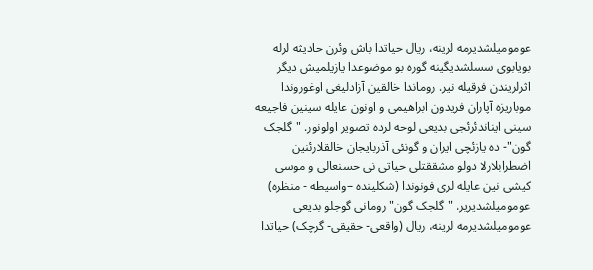عومومیلشدیرمه لرینه، ریال حیاتدا باش وئرن حادیثه لرله بویابوی سسلشدیگینه گوره بو موضوعدا یازیلمیش دیگر اثرلریندن فرقیله نیر. روماندا خالقین آزادلیغی اوغوروندا موباریزه آپاران فریدون ابراهیمی و اونون عایله سینین فاجیعه سینی ایناندئرئجی بدیعی لوحه لرده تصویر اولونور. "گلجک گون"- ده یازئچی ایران و گونئی آذربایجان خالقلارئنین اضطرابلارلا دولو مشققتلی حیاتی نی حسنعالی و موسی کیشی نین عایله لری فونوندا (شکلینده –واسیطه - منظره) عومومیلشدیریر. "گلجک گون" رومانی گوجلو بدیعی عومومیلشدیرمه لرینه، ریال (واقعی- حقیقی- گرچک) حیاتدا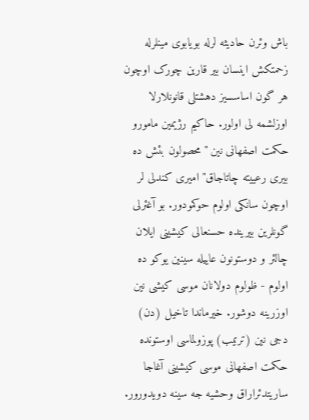باش وئرن حادیثه لرله بویابوی مینلرله زحمتکش اینسان بیر قارین چورک اوچون هر گون اساسسیز دهشتلی قانونلارلا اوزلشمه لی اولور. حاکیم رژیمین مامورو حکمت اصفهانی نین "محصولون بئش ده بیری رعییته چاتاجاق" امیری کندلی لر اوچون سانکی اولوم حوکمودور. بو آغئرلی گونلرین بیرینده حسنعالی کیشینی ایلان چالئر و دوستونون عاییله سینین یوکو ده اولوم - ظولوم دولانان موسی کیشی نین اوزرینه دوشور. خیرماندا تاخیل (دن) دجی نین (ترتیب) پوزولماسی اوستونده حکمت اصفهانی موسی کیشینی آغاجا ساریتدئراراق وحشیه جه سینه دویدورور.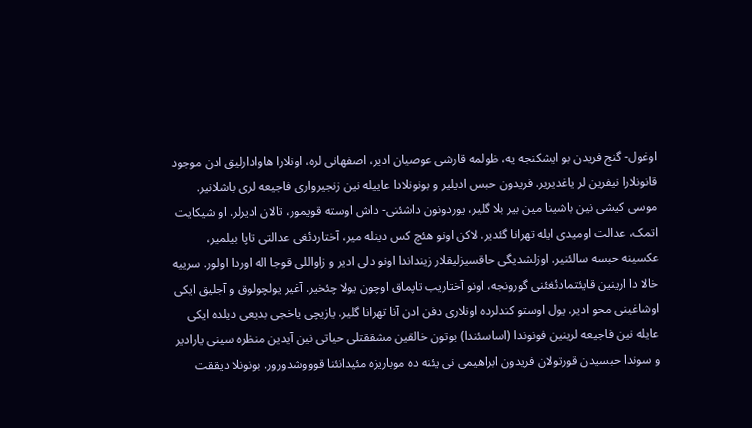اوغول- گنج فریدن بو ایشکنجه یه، ظولمه قارشی عوصیان ادیر، اصفهانی لره، اونلارا هاوادارلیق ادن موجود قانونلارا نیفرین لر یاغدیریر. فریدون حبس ادیلیر و بونونلادا عاییله نین زنجیرواری فاجیعه لری باشلانیر. موسی کیشی نین باشینا مین بیر بلا گلیر، یوردونون داشئنی- داش اوسته قویمور، تالان ادیرلر. او شیکایت اتمک، عدالت اومیدی ایله تهرانا گئدیر. لاکن اونو هئچ کس دینله میر، آختاردئغی عدالتی تاپا بیلمیر، عکسینه حبسه سالئنیر. اوزلشدیگی حاقسیزلیقلار زینداندا اونو دلی ادیر و زاواللی قوجا اله اوردا اولور. سرییه خالا دا ارینین قایئتمادئغئنی گورونجه، اونو آختاریب تاپماق اوچون یولا چئخیر. آغیر یولچولوق و آجلیق ایکی اوشاغینی محو ادیر. یول اوستو کندلرده اونلاری دفن ادن آنا تهرانا گلیر. یازیچی یاخجی بدیعی دیلده ایکی عایله نین فاجیعه لرینین فونوندا (اساسئندا) بوتون خالقین مشققتلی حیاتی نین آیدین منظره سینی یارادیر و سوندا حبسیدن قورتولان فریدون ابراهیمی نی یئنه ده موباریزه مئیدانئنا قوووشدورور. بونونلا دیققت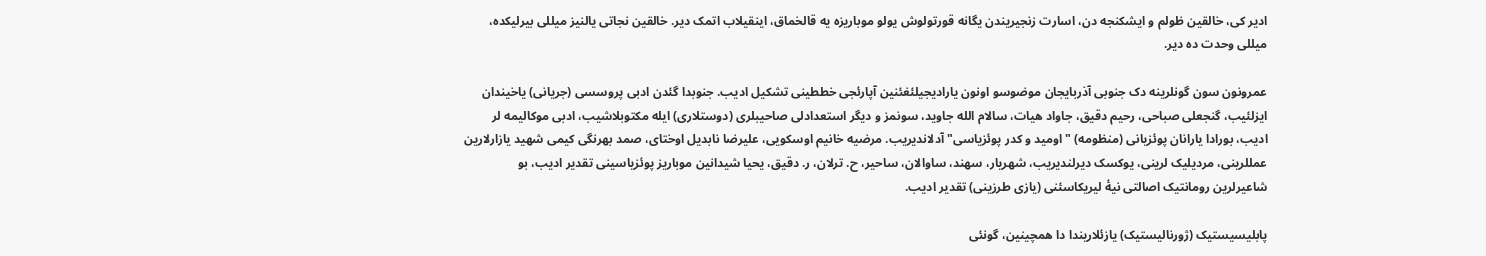ادیر کی، خالقین ظولم و ایشکنجه دن، اسارت زنجیریندن یگانه قورتولوش یولو موباریزه یه قالخماق، اینقیلاب اتمک دیر. خالقین نجاتی یالنیز میللی بیرلیکده، میللی وحدت ده دیر.

عمرونون سون گونلرینه دک جنوبی آذربایجان موضوسو اونون یارادیجیلئغئنین آپارئجی خططینی تشکیل ادیب. جنوبدا گئدن ادبی پروسسی (جریانی) یاخیندان ایزلئیب، گنجعلی صباحی، رحیم دقیق، جاواد هیات، سالام الله جاوید، سونمز و دیگر استعدادلی صاحیبلری (دوستلاری) ایله مکتوبلاشیب، ادبی موکالیمه لر ادیب، بورادا یارانان پوئزیانی (منظومه) "اومید و کدر پوئزیاسی" آدلاندیریب. مرضیه خانیم اوسکویی، علیرضا نابدیل اوختای، صمد بهرنگی کیمی شهید یازارلارین عمللرینی، مردیلیک لرینی، یوکسک دیرلندیریب، شهریار، سهند، ساوالان، ساحیر، ح. ترلان، ر. دقیق، یحیا شیدانین موباریز پوئزیاسینی تقدیر ادیب، بو شاعیرلرین رومانتیک اصالتی نیۀ لیریکاسئنی (یازی طرزینی) تقدیر ادیب.

پابلیسیستیک (ژورنالیستیک) یازئلاریندا دا همچینین، گونئی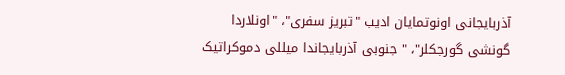آذربایجانی اونوتمایان ادیب "تبریز سفری"، "اونلاردا گونشی گورجکلر"، " جنوبی آذربایجاندا میللی دموکراتیک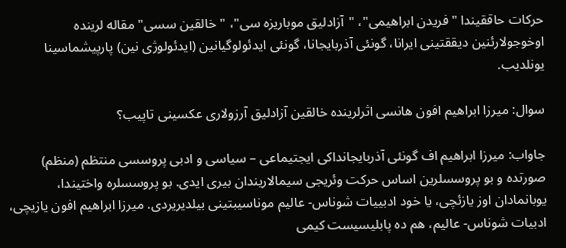حرکات حاققیندا "فریدن ابراهیمی"، "آزادلیق موباریزه سی"، "خالقین سسی" مقاله لرینده اوخوجولارئنین دیققتینی ایرانا، گونئی آذربایجانا، گونئی ایدئولوگیانین (ایدئولوژی نین) پارپیشماسینا یونلدیب.

سوال: میرزا ابراهیم افون هانسی اثرلرینده خالقین آزادلیق آرزولاری عکسینی تاپیب؟

جاواب: میرزا ابراهیم اف گونئی آذربایجانداکی ایجتیماعی – سیاسی و ادبی پروسسی منتظم (منظم) صورتده و بو پروسسلرین اساس حرکت وئریجی سیمالاریندان بیری ایدی. بو پروسسلره واختیندا، یوبانمادان اوز یازئچی، یا خود ادبییات شوناس- عالیم موناسیبتینی بیلدیریردی. میرزا ابراهیم افون یازیچی، ادبیات شوناس- عالیم، هم ده پابلیسیست کیمی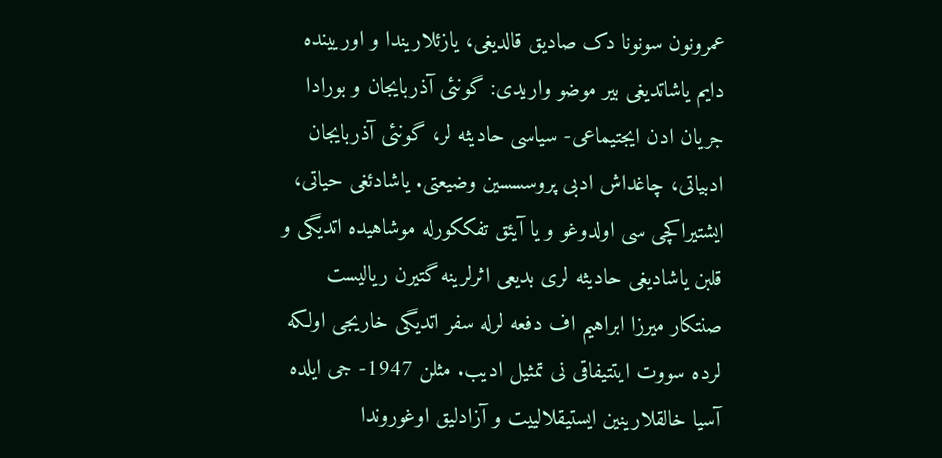عمرونون سونونا دک صادیق قالدیغی، یازئلاریندا و اوریینده دایم یاشاتدیغی بیر موضو واریدی: گونئی آذربایجان و بورادا جریان ادن ایجتیماعی- سیاسی حادیثه لر، گونئی آذربایجان ادبیاتی، چاغداش ادبی پروسسسین وضیعتی. یاشادئغی حیاتی، ایشتیراکچی سی اولدوغو و یا آیئق تفککورله موشاهیده اتدیگی و قلبن یاشادیغی حادیثه لری بدیعی اثرلرینه گتیرن ریالیست صنتکار میرزا ابراهیم اف دفعه لرله سفر اتدیگی خاریجی اولکه لرده سووت ایتتیفاقی نی تمثیل ادیب. مثلن 1947- جی ایلده آسیا خالقلارینین ایستیقلالییت و آزادلیق اوغوروندا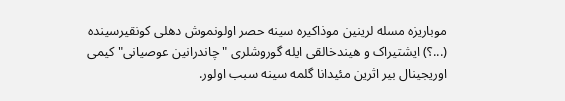موباریزه مسله لرینین موذاکیره سینه حصر اولونموش دهلی کونقیرسینده (...؟) ایشتیراک و هیندخالقی ایله گوروشلری "چاندرانین عوصیانی" کیمی اوریجینال بیر اثرین مئیدانا گلمه سینه سبب اولور.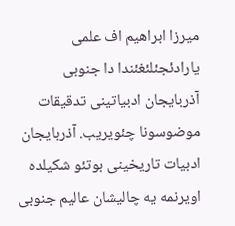میرزا ابراهیم اف علمی یارادئجئلئغئندا دا جنوبی آذربایجان ادبیاتینی تدقیقات موضوسونا چئویریب. آذربایجان ادبیات تاریخینی بوتئو شکیلده اویرنمه یه چالیشان عالیم جنوبی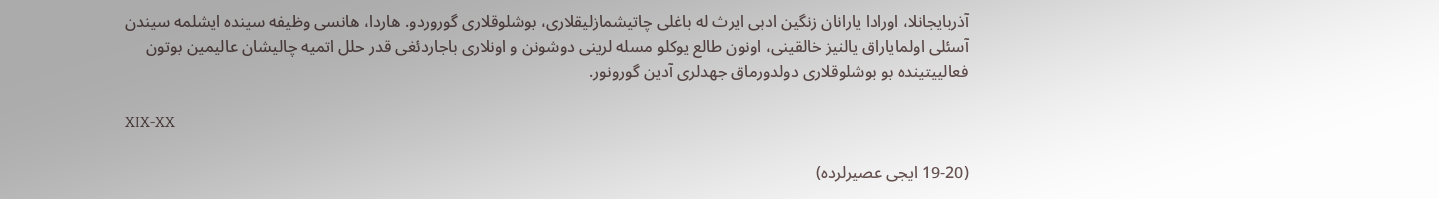آذربایجانلا، اورادا یارانان زنگین ادبی ایرث له باغلی چاتیشمازلیقلاری، بوشلوقلاری گوروردو. هاردا، هانسی وظیفه سینده ایشلمه سیندن آسئلی اولمایاراق یالنیز خالقینی، اونون طالع یوکلو مسله لرینی دوشونن و اونلاری باجاردئغی قدر حلل اتمیه چالیشان عالیمین بوتون فعالییتینده بو بوشلوقلاری دولدورماق جهدلری آدین گورونور.

ХIХ-ХХ

(19-20 ایجی عصیرلرده)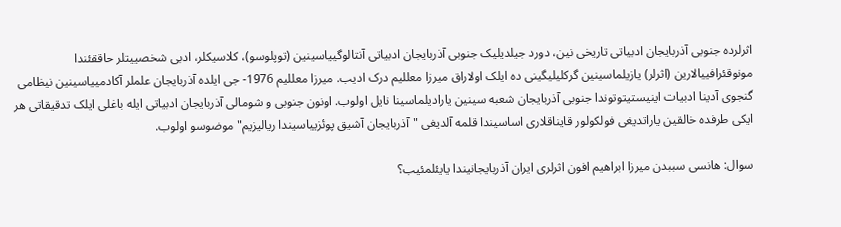اثرلرده جنوبی آذربایجان ادبیاتی تاریخی نین، دورد جیلدیلیک جنوبی آذربایجان ادبیاتی آنتالوگییاسینین (توپلوسو)، کلاسیکلر، ادبی شخصییتلر حاققئندا مونوقئرافییالارین (اثرلر) یازیلماسینین گرکلیلیگینی ده ایلک اولاراق میرزا معللیم درک ادیب. میرزا معللیم 1976- جی ایلده آذربایجان علملر آکادمییاسینین نیظامی گنجوی آدینا ادبیات اینیستیتوتوندا جنوبی آذربایجان شعبه سینین یارادیلماسینا نایل اولوب. اونون جنوبی و شومالی آذربایجان ادبیاتی ایله باغلی ایلک تدقیقاتی هر ایکی طرفده خالقین یاراتدیغی فولکولور قایناقلاری اساسیندا قلمه آلدیغی "آذربایجان آشیق پوئزییاسیندا ریالیزیم" موضوسو اولوب.

سوال: هانسی سببدن میرزا ابراهیم افون اثرلری ایران آذربایجانیندا یایئلمئیب؟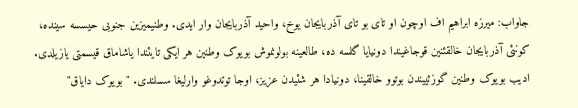جاواب: میرزه ابراهیم اف اوچون او تای بو تای آذربایجان یوخ، واحید آذربایجان وار ایدی. وطنیمیزین جنوبی حیسسه سینده، کونئی آذربایجان خالقئنین قوجاغیندا دونیایا گلسه ده، طالعینه بولونموش بویوک وطنین هر ایکی تایئندا یاشاماق قیسمتی یازیلدی. ادیب بویوک وطنین گوزئییندن بوتوو خالقینا، دونیادا هر شئیدن عزیز، اوجا توتدوغو وارلیغا سسلندی. "بویوک دایاق"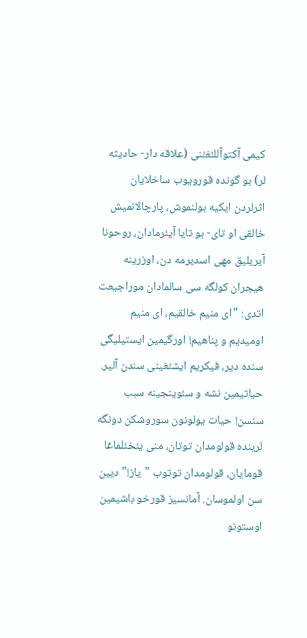کیمی آکتوآللئغئنی (علاقه دار- حادیثه لر) بو گونده قورویوب ساخلایان اثرلردن ایکیه بولنموش، پارچالانمیش خالقی او تای- بو تایا آیئرمادان، روحونا آیریلیق مهی اسدیرمه دن، اوزرینه هیجران کولگه سی سالمادان موراجیعت اتدی: "ای منیم خالقیم، ای منیم اومیدیم و پناهیم! اورگیمین ایستیلیگی سنده دیر، فیکریم ایشئغینی سندن آلیر. حیاتیمین نشه و سئوینجینه سبب سنسن! حیات یولونون سوروشکن دونگه لرینده قولومدان توتان، منی یئخئلماغا قومایان، قولومدان توتوب "یاز!" دیین سن اولموسان. آمانسیز قورخو باشیمین اوستونو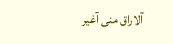آلاراق منی آغیر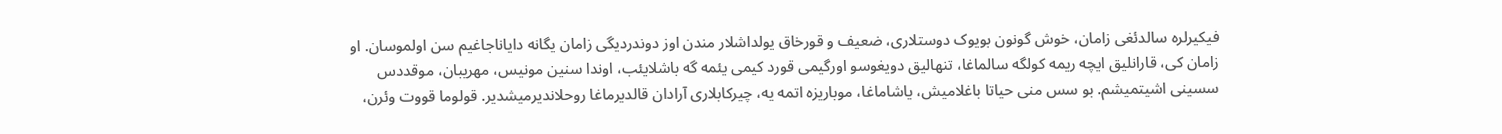فیکیرلره سالدئغی زامان، خوش گونون بویوک دوستلاری، ضعیف و قورخاق یولداشلار مندن اوز دوندردیگی زامان یگانه دایاناجاغیم سن اولموسان. او زامان کی، قارانلیق ایچه ریمه کولگه سالماغا، تنهالیق دویغوسو اورگیمی قورد کیمی یئمه گه باشلایئب، اوندا سنین مونیس، مهریبان، موقددس سسینی اشیتمیشم. بو سس منی حیاتا باغلامیش، یاشاماغا، موباریزه اتمه یه، چیرکابلاری آرادان قالدیرماغا روحلاندیرمیشدیر. قولوما قووت وئرن،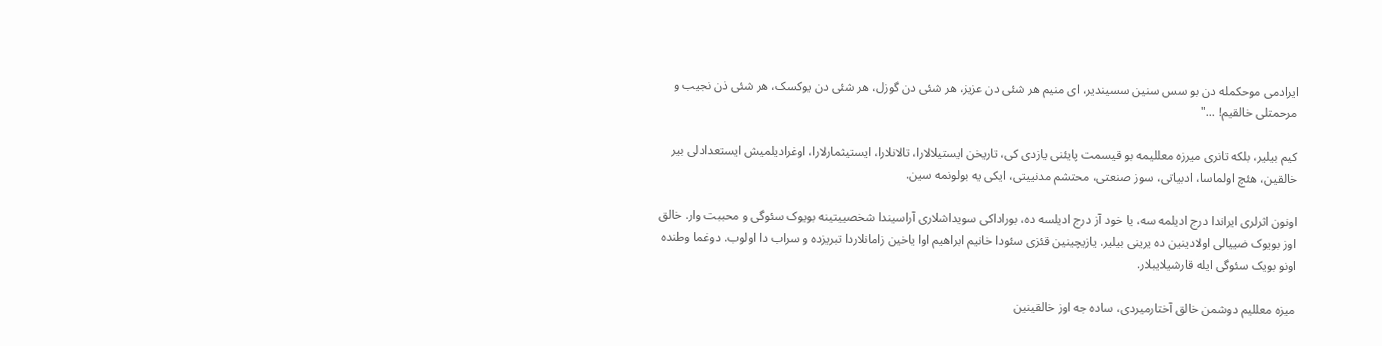ایرادمی موحکمله دن بو سس سنین سسیندیر، ای منیم هر شئی دن عزیز، هر شئی دن گوزل، هر شئی دن یوکسک، هر شئی ذن نجیب و مرحمتلی خالقیم! ..."

کیم بیلیر، بلکه تانری میرزه معللیمه بو قیسمت پایئنی یازدی کی، تاریخن ایستیلالارا، تالانلارا، ایستیثمارلارا، اوغرادیلمیش ایستعدادلی بیر خالقین، هئچ اولماسا، ادبیاتی، سوز صنعتی، محتشم مدنییتی، ایکی یه بولونمه سین.

اونون اثرلری ایراندا درج ادیلمه سه، یا خود آز درج ادیلسه ده، بوراداکی سویداشلاری آراسیندا شخصییتینه بویوک سئوگی و محببت وار. خالق اوز بویوک ضییالی اولادینین ده یرینی بیلیر. یازیچینین قئزی سئودا خانیم ابراهیم اوا یاخین زامانلاردا تبریزده و سراب دا اولوب. دوغما وطنده اونو بویک سئوگی ایله قارشیلایبلار.

میزه معللیم دوشمن خالق آختارمیردی، ساده جه اوز خالقینین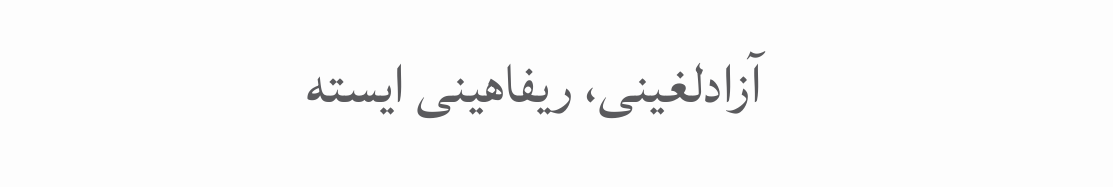آزادلغینی، ریفاهینی ایسته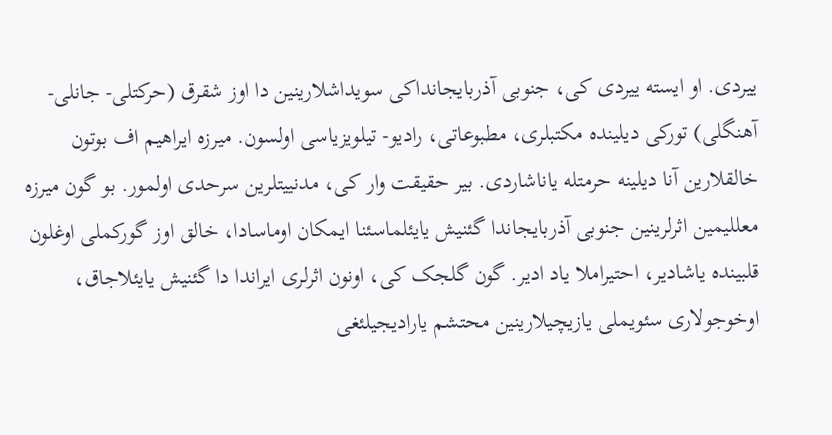ییردی. او ایسته ییردی کی، جنوبی آذربایجانداکی سویداشلارینین دا اوز شقرق (حرکتلی- جانلی- آهنگلی) تورکی دیلینده مکتبلری، مطبوعاتی، رادیو- تیلویزیاسی اولسون. میرزه ایراهیم اف بوتون خالقلارین آنا دیلینه حرمتله یاناشاردی. بیر حقیقت وار کی، مدنییتلرین سرحدی اولمور. بو گون میرزه معللیمین اثرلرینین جنوبی آذربایجاندا گئنیش یایئلماسئنا ایمکان اوماسادا، خالق اوز گورکملی اوغلون قلبینده یاشادیر، احتیراملا یاد ادیر. گون گلجک کی، اونون اثرلری ایراندا دا گئنیش یایئلاجاق، اوخوجولاری سئویملی یازیچیلارینین محتشم یارادیجیلئغی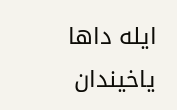ایله داها یاخیندان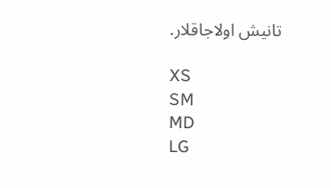تانیش اولاجاقلار.

XS
SM
MD
LG